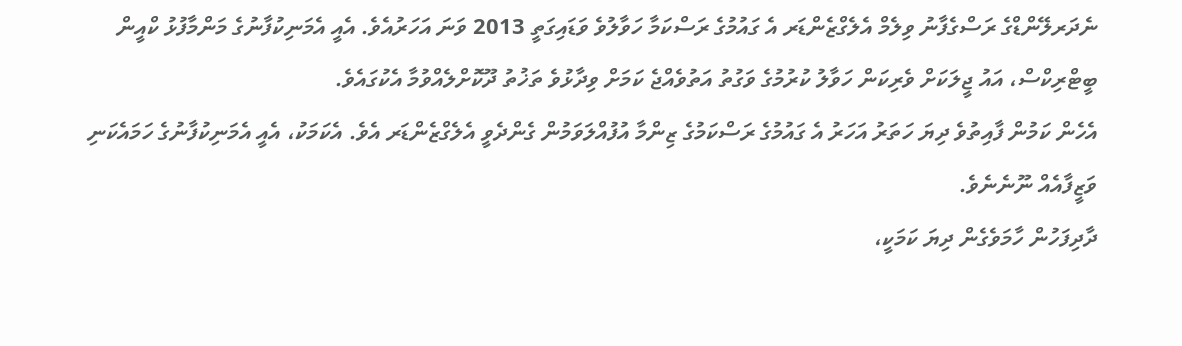ނެދަރލޭންޑްގެ ރަސްގެފާނު ވިލެމް އެލެގްޒެންޑަރ އެ ގައުމުގެ ރަސްކަމާ ހަވާލުވެ ވަޑައިގަތީ 2013 ވަނަ އަހަރުއެވެ. އެއީ އެމަނިކުފާނުގެ މަންމާފުޅު ކްއީން ބީޓްރިކްސް، އައު ޖީލަކަށް ވެރިކަން ހަވާލު ކުރުމުގެ ވަގުތު އަތުވެއްޖެ ކަމަށް ވިދާޅުވެ ތަޚުތު ދޫކޮށްލެއްވުމާ އެކުގައެވެ.
އެހެން ކަމުން ފާއިތުވެ ދިޔަ ހަތަރު އަހަރު އެ ގައުމުގެ ރަސްކަމުގެ ޒިންމާ އުފުއްލަވަމުން ގެންދެވީ އެލެގްޒެންޑަރ އެވެ. އެކަމަކު، އެއީ އެމަނިކުފާނުގެ ހަމައެކަނި ވަޒީފާއެއް ނޫނެނެވެ.
ދާދިފަހުން ހާމަވެގެން ދިޔަ ކަމަކީ،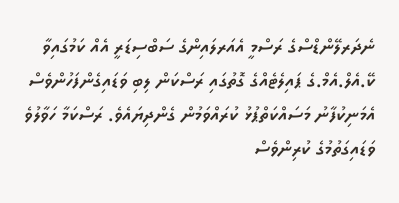ނެދަރލޭންޑްސްގެ ރަސްމީ އެއަރލައިންގެ ސަބްސިޑަރީ އެއް ކަމުގައިވާ ކޭ.އެލް.އެމް.ގެ ޕައިލެޓެއްގެ ގޮތުގައި ރަސްކަން ލިބި ވަޑައިގެންފަހުންވެސް އެމަނިކުފާނު މަސައްކަތްޕުޅު ކުރައްވަމުން ގެންދިޔައެވެ. ރަސްކަމާ ހަވާލުވެ ވަޑައިގަތުމުގެ ކުރިންވެސް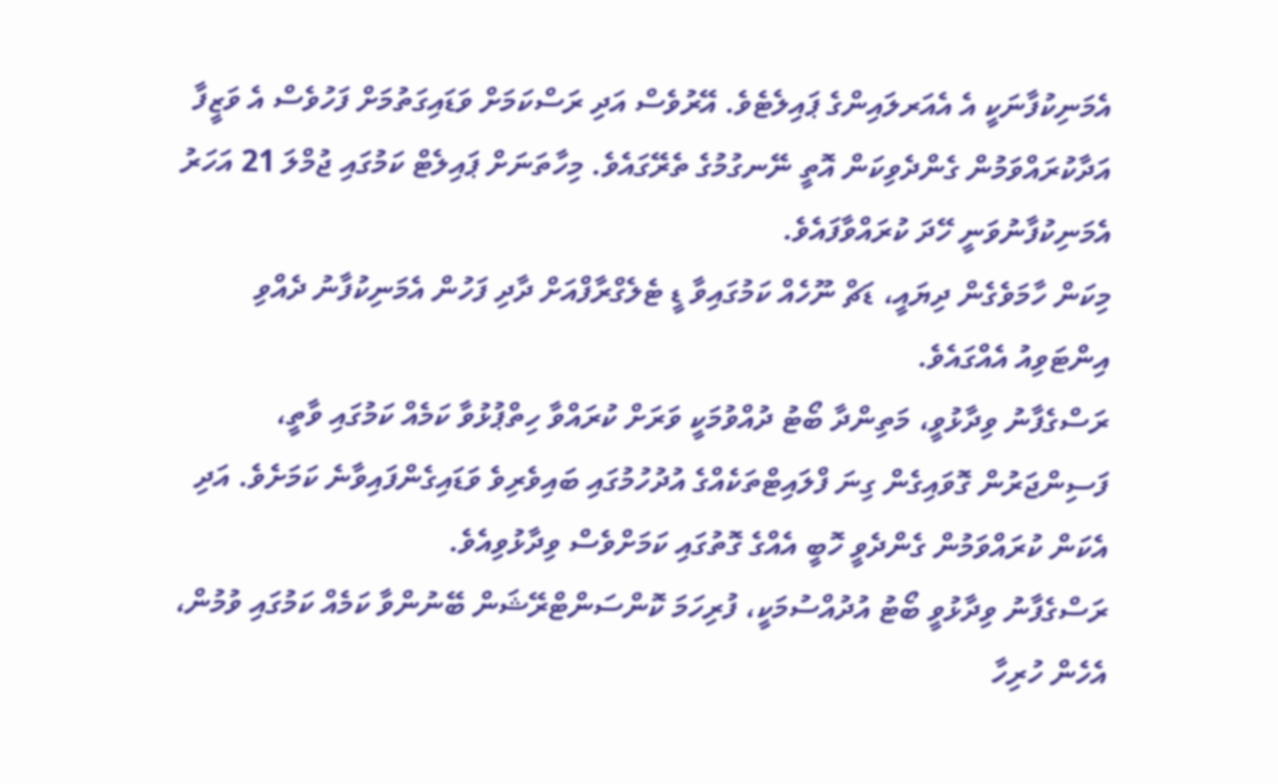އެމަނިކުފާނަކީ އެ އެއަރލައިންގެ ޕައިލެޓެވެ. އޭރުވެސް އަދި ރަސްކަމަށް ވަޑައިގަތުމަށް ފަހުވެސް އެ ވަޒީފާ އަދާކުރައްވަމުން ގެންދެވިކަން އޮތީ ނޭނގުމުގެ ތެރޭގައެވެ. މިހާތަނަށް ޕައިލެޓް ކަމުގައި ޖުމްލަ 21 އަހަރު އެމަނިކުފާނުވަނީ ހޭދަ ކުރައްވާފައެވެ.
މިކަން ހާމަވެގެން ދިޔައީ، ޑަޗް ނޫހެއް ކަމުގައިވާ ޑީ ޓެލެގްރާފްއަށް ދާދި ފަހުން އެމަނިކުފާނު ދެއްވި އިންޓަވިއު އެއްގައެވެ.
ރަސްގެފާނު ވިދާޅުވީ، މަތިންދާ ބޯޓު ދުއްވުމަކީ ވަރަށް ކުރައްވާ ހިތްޕުޅުވާ ކަމެއް ކަމުގައި ވާތީ، ފަސިންޖަރުން ގޮވައިގެން ގިނަ ފްލައިޓްތަކެއްގެ އުދުހުމުގައި ބައިވެރިވެ ވަޑައިގެންފައިވާނެ ކަމަށެވެ. އަދި އެކަން ކުރައްވަމުން ގެންދެވީ ހޮބީ އެއްގެ ގޮތުގައި ކަމަށްވެސް ވިދާޅުވިއެވެ.
ރަސްގެފާނު ވިދާޅުވީ ބޯޓު އުދުއްސުމަކީ، ފުރިހަމަ ކޮންސަންޓްރޭޝަން ބޭނުންވާ ކަމެއް ކަމުގައި ވުމުން، އެހެން ހުރިހާ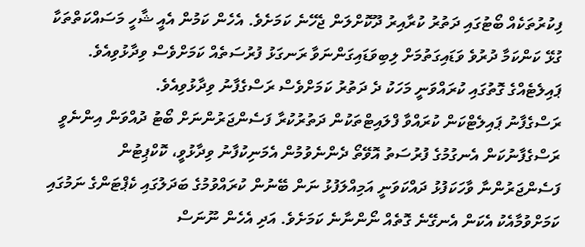ފިކުރުތަކެއް ބޯޓުގައި ދަތުރު ކުރާއިރު ދޫކޮށްލަން ޖެހޭނެ ކަމަށެވެ. އެހެން ކަމުން އެއީ ޝާހީ މަސައްކަތްތަކާ ގުޅޭ ކަންކަމާ ދުރުވެ ވަޑައިގަތުމަށް ލިބިވަޑައިގަންނަވާ ރަނގަޅު ފުރުސަތެއް ކަމަށްވެސް ވިދާޅުވިއެވެ.
ޕައިލެޓެއްގެ ގޮތުގައި ކުރައްވަނީ މަހަކު ދެ ދަތުރު ކަމަށްވެސް ރަސްގެފާނު ވިދާޅުވިއެވެ.
ރަސްގެފާނު ޕައިލެޓްކަން ކުރައްވާ ފްލައިޓްތަކުން ދަތުރުކުރާ ފަސެންޖަރުންނަށް ބޯޓު ދުއްވަން އިންނެވީ ރަސްގެފާނުކަން އެނގުމުގެ ފުރުސަތު އޮވޭތޯ ދެންނެވުމުން އެމަނިކުފާނު ވިދާޅުވީ، ކޮކްޕިޓުން ފަސެންޖަރުންނާ ވާހަކަފުޅު ދައްކަވަނީ އަމިއްލަފުޅު ނަން ބޭނުން ކުރައްވުމުގެ ބަދަލުގައި ކެޕްޓަންގެ ނަމުގައި ކަމަށްވުމާއެކު އެކަން އެނގޭނެ ގޮތެއް ނޯންނާނެ ކަމަށެވެ. އަދި އެހެން ނޫނަސް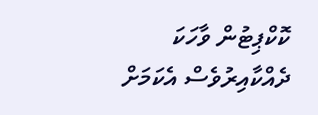ކޮކްޕިޓުން ވާހަކަ ދެއްކާއިރުވެސް އެކަމަށް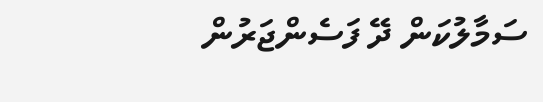ސަމާލުކަން ދޭ ފަސެންޖަރުން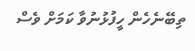ތިބޭނެހެން ހީފުޅުނުވާ ކަމަށް ވެސް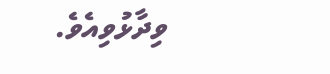ވިދާޅުވިއެވެ.